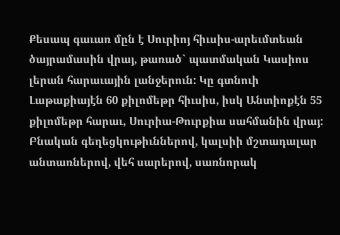Քեսապ գաւառ մըն է Սուրիոյ հիւսիս-արեւմտեան ծայրամասին վրայ, թառած` պատմական Կասիոս լերան հարաւային լանջերուն: Կը գտնուի Լաթաքիայէն 60 քիլոմեթր հիւսիս, իսկ Անտիոքէն 55 քիլոմեթր հարաւ, Սուրիա-Թուրքիա սահմանին վրայ:
Բնական գեղեցկութիւններով, կալսիի մշտադալար անտառներով, վեհ սարերով, սառնորակ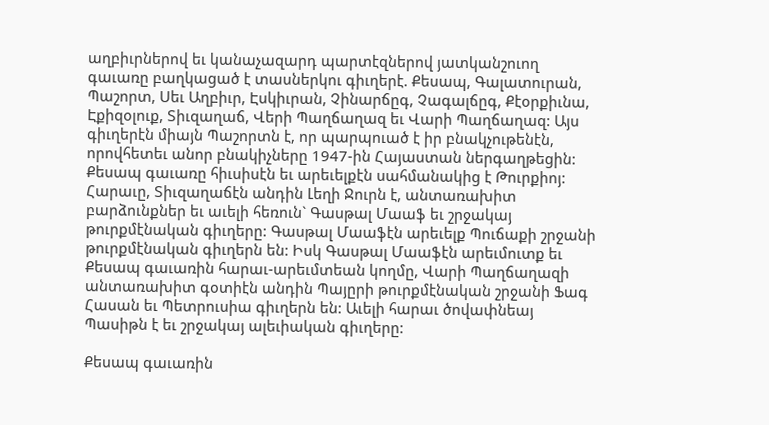աղբիւրներով եւ կանաչազարդ պարտէզներով յատկանշուող գաւառը բաղկացած է տասներկու գիւղերէ. Քեսապ, Գալատուրան, Պաշորտ, Սեւ Աղբիւր, Էսկիւրան, Չինարճըգ, Չագալճըգ, Քէօրքիւնա, Էքիզօլուք, Տիւզաղաճ, Վերի Պաղճաղազ եւ Վարի Պաղճաղազ: Այս գիւղերէն միայն Պաշորտն է, որ պարպուած է իր բնակչութենէն, որովհետեւ անոր բնակիչները 1947-ին Հայաստան ներգաղթեցին:
Քեսապ գաւառը հիւսիսէն եւ արեւելքէն սահմանակից է Թուրքիոյ:
Հարաւը, Տիւզաղաճէն անդին Լեղի Ջուրն է, անտառախիտ բարձունքներ եւ աւելի հեռուն` Գասթալ Մաաֆ եւ շրջակայ թուրքմէնական գիւղերը: Գասթալ Մաաֆէն արեւելք Պուճաքի շրջանի թուրքմէնական գիւղերն են: Իսկ Գասթալ Մաաֆէն արեւմուտք եւ Քեսապ գաւառին հարաւ-արեւմտեան կողմը, Վարի Պաղճաղազի անտառախիտ գօտիէն անդին Պայըրի թուրքմէնական շրջանի Ֆագ Հասան եւ Պետրուսիա գիւղերն են: Աւելի հարաւ ծովափնեայ Պասիթն է եւ շրջակայ ալեւիական գիւղերը:

Քեսապ գաւառին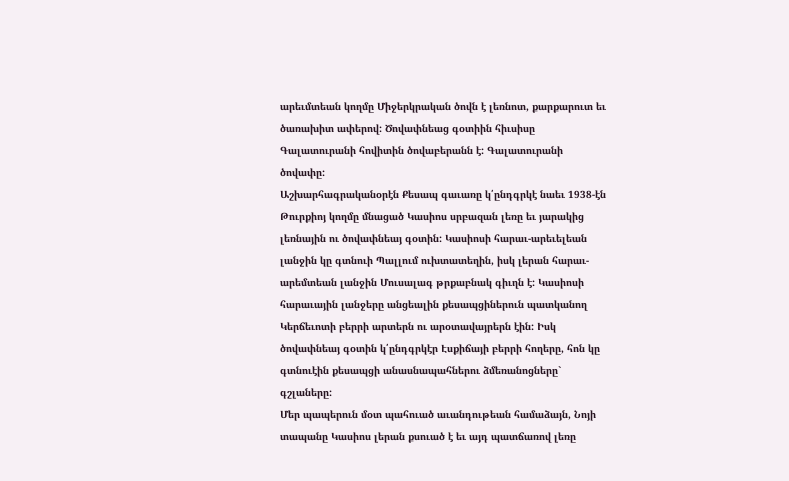արեւմտեան կողմը Միջերկրական ծովն է լեռնոտ, քարքարուտ եւ ծառախիտ ափերով: Ծովափնեաց գօտիին հիւսիսը Գալատուրանի հովիտին ծովաբերանն է: Գալատուրանի ծովափը:
Աշխարհագրականօրէն Քեսապ գաւառը կ՛ընդգրկէ նաեւ 1938-էն Թուրքիոյ կողմը մնացած Կասիոս սրբազան լեռը եւ յարակից լեռնային ու ծովափնեայ գօտին: Կասիոսի հարաւ-արեւելեան լանջին կը գտնուի Պալլում ուխտատեղին, իսկ լերան հարաւ-արեմտեան լանջին Մուսալագ թրքաբնակ գիւղն է: Կասիոսի հարաւային լանջերը անցեալին քեսապցիներուն պատկանող Կերճեւոտի բերրի արտերն ու արօտավայրերն էին: Իսկ ծովափնեայ գօտին կ՛ընդգրկէր Էսքիճայի բերրի հողերը, հոն կը գտնուէին քեսապցի անասնապահներու ձմեռանոցները` գշլաները:
Մեր պապերուն մօտ պահուած աւանդութեան համաձայն, Նոյի տապանը Կասիոս լերան քսուած է եւ այդ պատճառով լեռը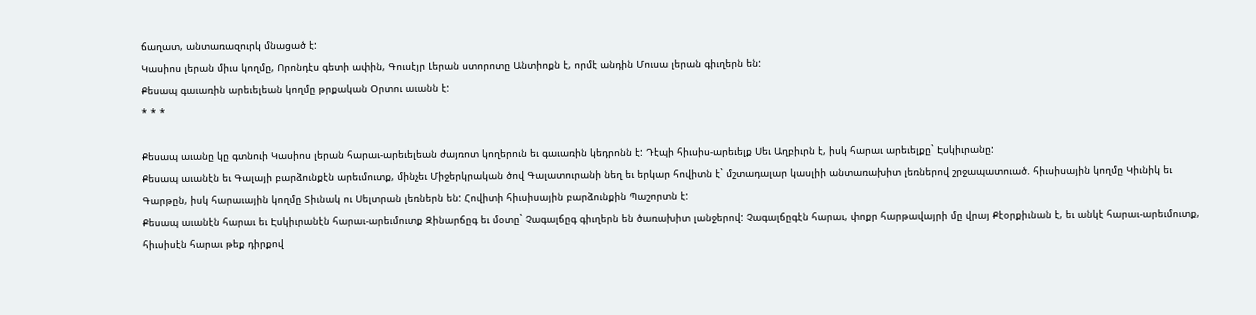ճաղատ, անտառազուրկ մնացած է:
Կասիոս լերան միւս կողմը, Որոնդէս գետի ափին, Գուսէյր Լերան ստորոտը Անտիոքն է, որմէ անդին Մուսա լերան գիւղերն են:
Քեսապ գաւառին արեւելեան կողմը թրքական Օրտու աւանն է:
* * *

Քեսապ աւանը կը գտնուի Կասիոս լերան հարաւ-արեւելեան ժայռոտ կողերուն եւ գաւառին կեդրոնն է: Դէպի հիւսիս-արեւելք Սեւ Աղբիւրն է, իսկ հարաւ արեւելքը` Էսկիւրանը:
Քեսապ աւանէն եւ Գալայի բարձունքէն արեւմուտք, մինչեւ Միջերկրական ծով Գալատուրանի նեղ եւ երկար հովիտն է` մշտադալար կասլիի անտառախիտ լեռներով շրջապատուած. հիւսիսային կողմը Կիւնիկ եւ Գարթըն, իսկ հարաւային կողմը Տիւնակ ու Սելտրան լեռներն են: Հովիտի հիւսիսային բարձունքին Պաշորտն է:
Քեսապ աւանէն հարաւ եւ Էսկիւրանէն հարաւ-արեւմուտք Զինարճըգ եւ մօտը` Չագալճըգ գիւղերն են ծառախիտ լանջերով: Չագալճըգէն հարաւ, փոքր հարթավայրի մը վրայ Քէօրքիւնան է, եւ անկէ հարաւ-արեւմուտք, հիւսիսէն հարաւ թեք դիրքով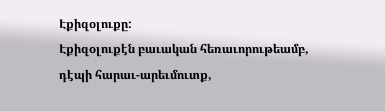Էքիզօլուքը:
Էքիզօլուքէն բաւական հեռաւորութեամբ, դէպի հարաւ-արեւմուտք,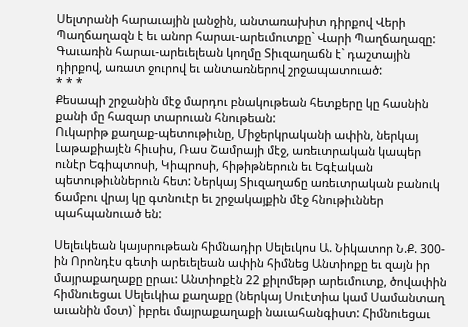Սելտրանի հարաւային լանջին, անտառախիտ դիրքով Վերի Պաղճաղազն է եւ անոր հարաւ-արեւմուտքը` Վարի Պաղճաղազը:
Գաւառին հարաւ-արեւելեան կողմը Տիւզաղաճն է` դաշտային դիրքով, առատ ջուրով եւ անտառներով շրջապատուած:
* * *
Քեսապի շրջանին մէջ մարդու բնակութեան հետքերը կը հասնին քանի մը հազար տարուան հնութեան:
Ուկարիթ քաղաք-պետութիւնը, Միջերկրականի ափին, ներկայ Լաթաքիայէն հիւսիս, Ռաս Շամրայի մէջ, առեւտրական կապեր ունէր Եգիպտոսի, Կիպրոսի, հիթիթներուն եւ Եգէական պետութիւններուն հետ: Ներկայ Տիւզաղաճը առեւտրական բանուկ ճամբու վրայ կը գտնուէր եւ շրջակայքին մէջ հնութիւններ պահպանուած են:

Սելեւկեան կայսրութեան հիմնադիր Սելեւկոս Ա. Նիկատոր Ն.Ք. 300-ին Որոնդէս գետի արեւելեան ափին հիմնեց Անտիոքը եւ զայն իր մայրաքաղաքը ըրաւ: Անտիոքէն 22 քիլոմեթր արեւմուտք, ծովափին հիմնուեցաւ Սելեւկիա քաղաքը (ներկայ Սուէտիա կամ Սամանտաղ աւանին մօտ)` իբրեւ մայրաքաղաքի նաւահանգիստ: Հիմնուեցաւ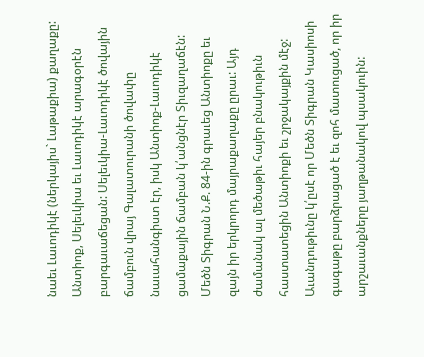նաեւ Լաւոդիկէ (ներկայիս` Լաթաքիա) քաղաքը:
Անտիոք, Սելեւկիա եւ Լաւոդիկէ արագօրէն բարգաւաճեցան: Սելեւկիա-Լաւոդիկէ ծովային ճամբուն վրայ Գալատուրանի ծովափը նաւահանգիստ էր, իսկ Անտիոք-Լաւոդիկէ ցամաքային ճամբան կ՛անցնէր Տիւզաղաճէն:
Մեծն Տիգրան Ն.Ք. 84-ին գրաւեց Անտիոքը եւ զայն իր երկրորդ մայրաքաղաքը ըրաւ: Այդ ժամանակ ալ մեծաթիւ հայեր բնակութիւն հաստատեցին Անտիոքի եւ շրջակայքին մէջ: Աւանդութիւնը կ՛ըսէ որ Մեծն Տիգրան Կասիոսի գագաթը բարձրացած է եւ զոհ մատուցած, որ իր արշաւանքները յաղթանակով պսակուին: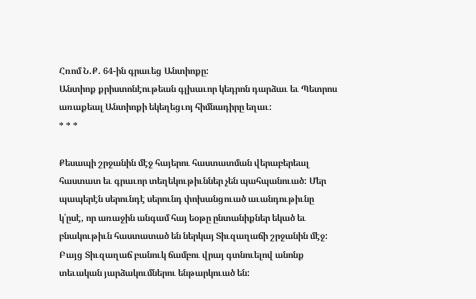Հռոմ Ն.Ք. 64-ին գրաւեց Անտիոքը:
Անտիոք քրիստոնէութեան գլխաւոր կեդրոն դարձաւ եւ Պետրոս առաքեալ Անտիոքի եկեղեցւոյ հիմնադիրը եղաւ:
* * *

Քեսապի շրջանին մէջ հայերու հաստատման վերաբերեալ հաստատ եւ գրաւոր տեղեկութիւններ չեն պահպանուած: Մեր պապերէն սերունդէ սերունդ փոխանցուած աւանդութիւնը կ՛ըսէ, որ առաջին անգամ հայ եօթը ընտանիքներ եկած եւ բնակութիւն հաստատած են ներկայ Տիւզաղաճի շրջանին մէջ: Բայց Տիւզաղաճ բանուկ ճամբու վրայ գտնուելով անոնք տեւական յարձակումներու ենթարկուած են: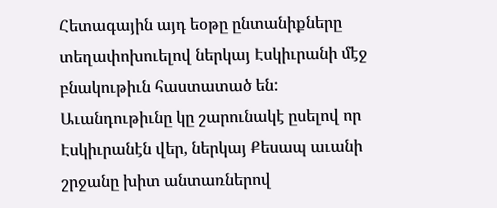Հետագային այդ եօթը ընտանիքները տեղափոխուելով ներկայ Էսկիւրանի մէջ բնակութիւն հաստատած են:
Աւանդութիւնը կը շարունակէ ըսելով որ Էսկիւրանէն վեր, ներկայ Քեսապ աւանի շրջանը խիտ անտառներով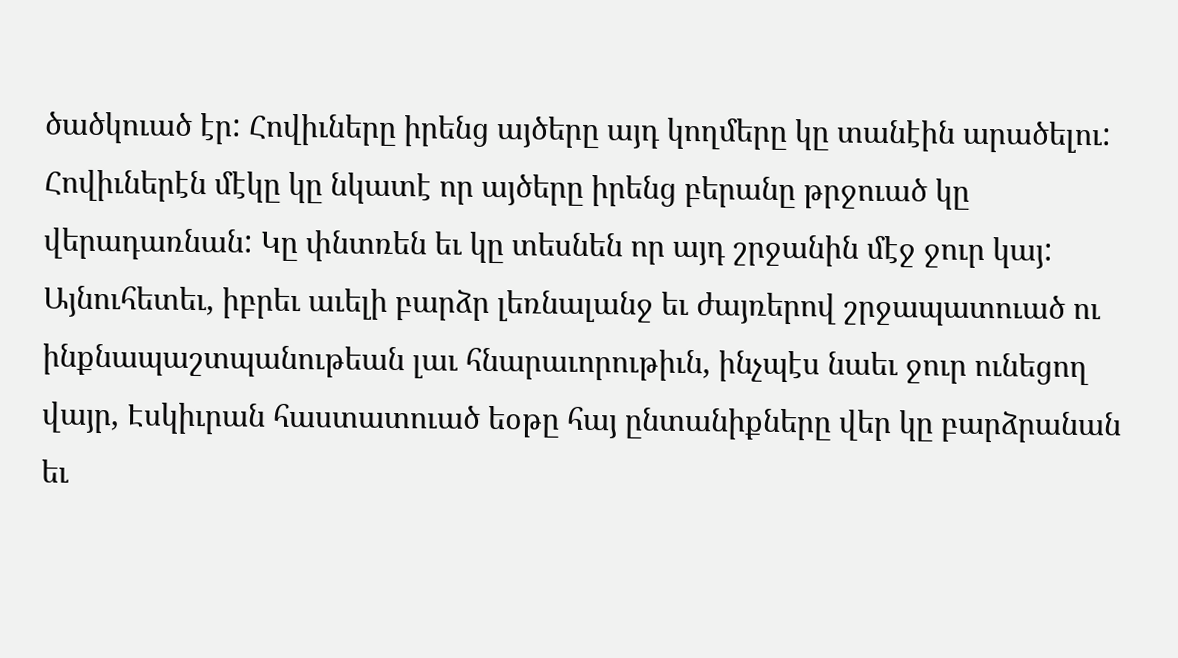ծածկուած էր: Հովիւները իրենց այծերը այդ կողմերը կը տանէին արածելու: Հովիւներէն մէկը կը նկատէ որ այծերը իրենց բերանը թրջուած կը վերադառնան: Կը փնտռեն եւ կը տեսնեն որ այդ շրջանին մէջ ջուր կայ:
Այնուհետեւ, իբրեւ աւելի բարձր լեռնալանջ եւ ժայռերով շրջապատուած ու ինքնապաշտպանութեան լաւ հնարաւորութիւն, ինչպէս նաեւ ջուր ունեցող վայր, Էսկիւրան հաստատուած եօթը հայ ընտանիքները վեր կը բարձրանան եւ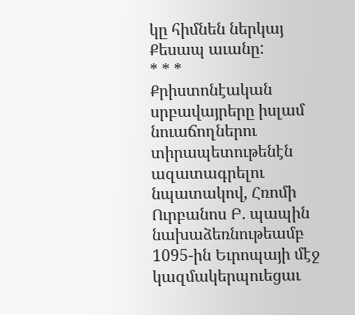կը հիմնեն ներկայ Քեսապ աւանը:
* * *
Քրիստոնէական սրբավայրերը իսլամ նուաճողներու տիրապետութենէն ազատագրելու նպատակով, Հռոմի Ուրբանոս Բ. պապին նախաձեռնութեամբ 1095-ին Եւրոպայի մէջ կազմակերպուեցաւ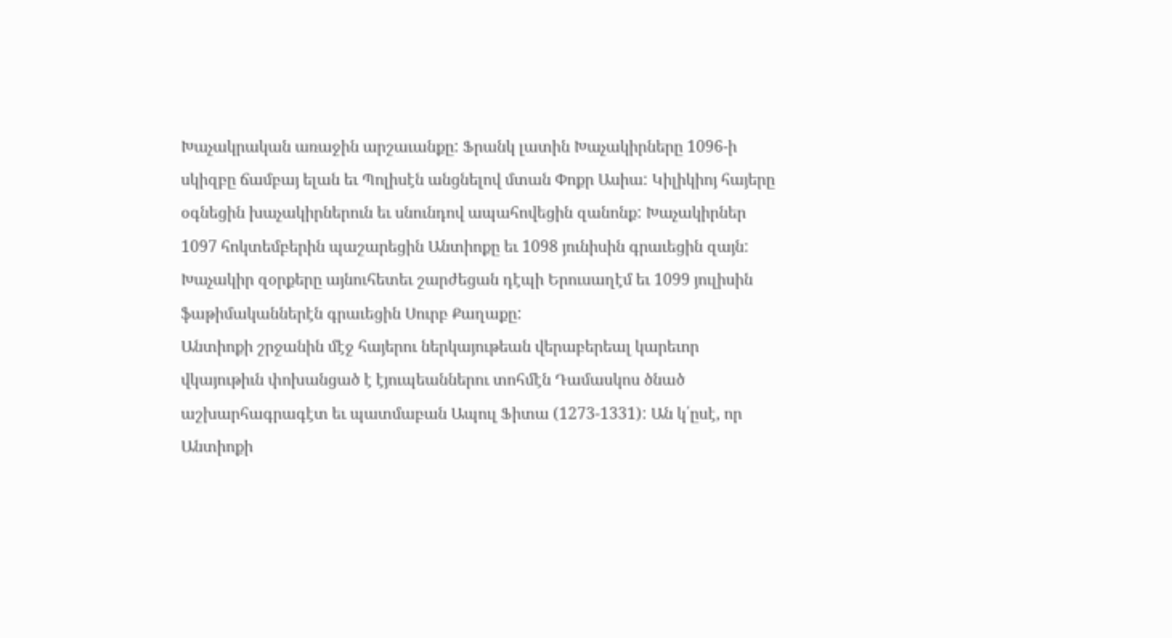Խաչակրական առաջին արշաւանքը: Ֆրանկ լատին Խաչակիրները 1096-ի սկիզբը ճամբայ ելան եւ Պոլիսէն անցնելով մտան Փոքր Ասիա: Կիլիկիոյ հայերը օգնեցին խաչակիրներուն եւ սնունդով ապահովեցին զանոնք: Խաչակիրներ 1097 հոկտեմբերին պաշարեցին Անտիոքը եւ 1098 յունիսին գրաւեցին զայն: Խաչակիր զօրքերը այնուհետեւ շարժեցան դէպի Երուսաղէմ եւ 1099 յուլիսին ֆաթիմականներէն գրաւեցին Սուրբ Քաղաքը:
Անտիոքի շրջանին մէջ հայերու ներկայութեան վերաբերեալ կարեւոր վկայութիւն փոխանցած է էյուպեաններու տոհմէն Դամասկոս ծնած աշխարհագրագէտ եւ պատմաբան Ապուլ Ֆիտա (1273-1331): Ան կ՛ըսէ, որ Անտիոքի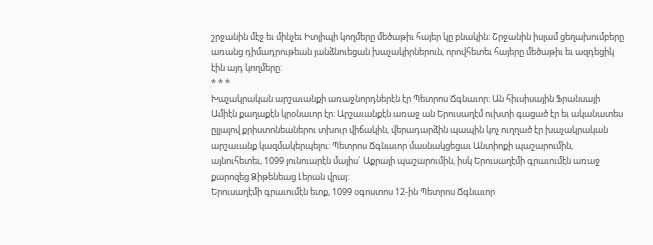շրջանին մէջ եւ մինչեւ Իտլիպի կողմերը մեծաթիւ հայեր կը բնակին: Շրջանին իսլամ ցեղախումբերը առանց դիմադրութեան յանձնուեցան խաչակիրներուն, որովհետեւ հայերը մեծաթիւ եւ ազդեցիկ էին այդ կողմերը:
* * *
Խաչակրական արշաւանքի առաջնորդներէն էր Պետրոս Ճգնաւոր: Ան հիւսիսային Ֆրանսայի Ամիէն քաղաքէն կրօնաւոր էր: Արշաւանքէն առաջ ան Երուսաղէմ ուխտի գացած էր եւ ականատես ըլլալով քրիստոնեաներու տխուր վիճակին, վերադարձին պապին կոչ ուղղած էր խաչակրական արշաւանք կազմակերպելու: Պետրոս Ճգնաւոր մասնակցեցաւ Անտիոքի պաշարումին, այնուհետեւ, 1099 յունուարէն մայիս` Աքրայի պաշարումին, իսկ Երուսաղէմի գրաւումէն առաջ քարոզեց Ձիթենեաց Լերան վրայ:
Երուսաղէմի գրաւումէն ետք, 1099 օգոստոս 12-ին Պետրոս Ճգնաւոր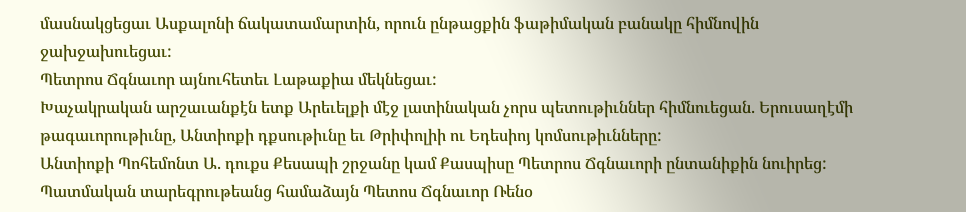մասնակցեցաւ Ասքալոնի ճակատամարտին, որուն ընթացքին ֆաթիմական բանակը հիմնովին ջախջախուեցաւ:
Պետրոս Ճգնաւոր այնուհետեւ Լաթաքիա մեկնեցաւ:
Խաչակրական արշաւանքէն ետք Արեւելքի մէջ լատինական չորս պետութիւններ հիմնուեցան. Երուսաղէմի թագաւորութիւնը, Անտիոքի դքսութիւնը եւ Թրիփոլիի ու Եդեսիոյ կոմսութիւնները:
Անտիոքի Պոհեմոնտ Ա. դուքս Քեսապի շրջանը կամ Քասպիսը Պետրոս Ճգնաւորի ընտանիքին նուիրեց:
Պատմական տարեգրութեանց համաձայն Պետոս Ճգնաւոր Ռենօ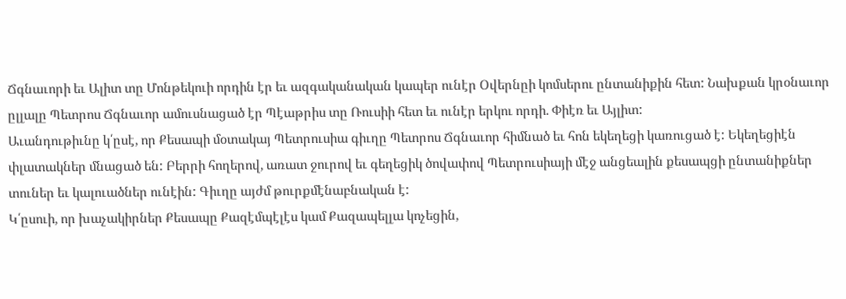Ճգնաւորի եւ Ալիտ տը Մոնթեկուի որդին էր եւ ազգականական կապեր ունէր Օվերնըի կոմսերու ընտանիքին հետ: Նախքան կրօնաւոր ըլլալը Պետրոս Ճգնաւոր ամուսնացած էր Պէաթրիս տը Ռուսիի հետ եւ ունէր երկու որդի. Փիէռ եւ Այլիտ:
Աւանդութիւնը կ՛ըսէ, որ Քեսապի մօտակայ Պետրուսիա գիւղը Պետրոս Ճգնաւոր հիմնած եւ հոն եկեղեցի կառուցած է: Եկեղեցիէն փլատակներ մնացած են: Բերրի հողերով, առատ ջուրով եւ գեղեցիկ ծովափով Պետրուսիայի մէջ անցեալին քեսապցի ընտանիքներ տուներ եւ կալուածներ ունէին: Գիւղը այժմ թուրքմէնաբնական է:
Կ՛ըսուի, որ խաչակիրներ Քեսապը Քազէմպէլէս կամ Քազապելլա կոչեցին,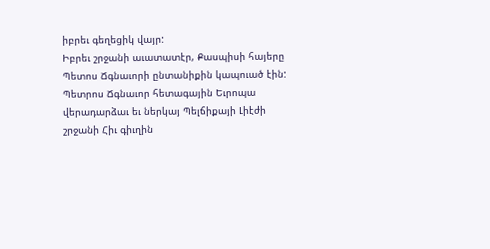իբրեւ գեղեցիկ վայր:
Իբրեւ շրջանի աւատատէր, Քասպիսի հայերը Պետոս Ճգնաւորի ընտանիքին կապուած էին:
Պետրոս Ճգնաւոր հետագային Եւրոպա վերադարձաւ եւ ներկայ Պելճիքայի Լիէժի շրջանի Հիւ գիւղին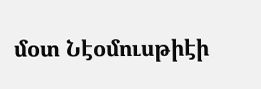մօտ Նէօմուսթիէի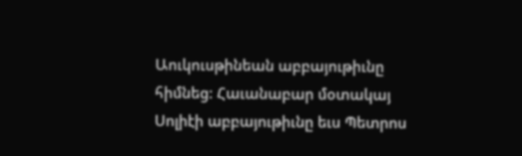Աուկուսթինեան աբբայութիւնը հիմնեց: Հաւանաբար մօտակայ Սոլիէի աբբայութիւնը եւս Պետրոս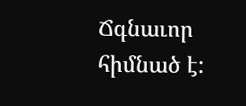Ճգնաւոր հիմնած է: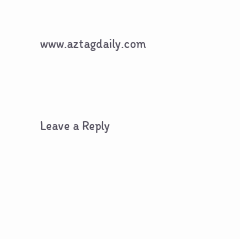www.aztagdaily.com




Leave a Reply